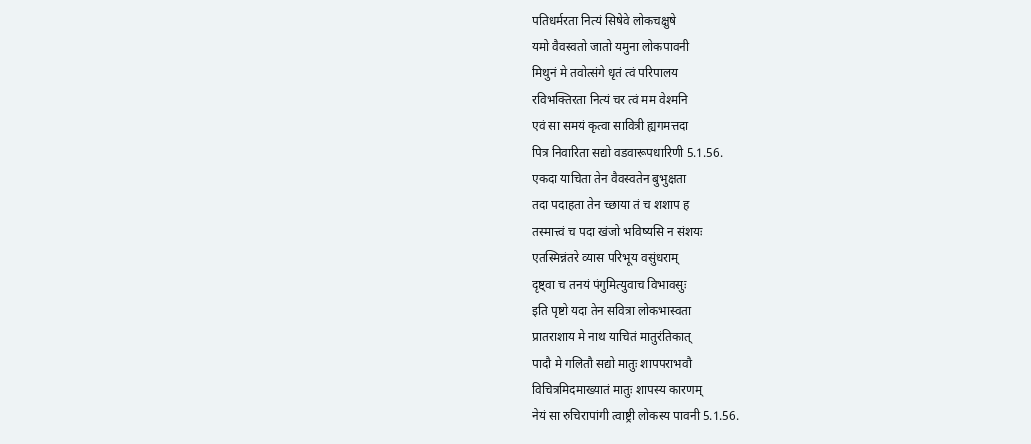पतिधर्मरता नित्यं सिषेवे लोकचक्षुषे
यमो वैवस्वतो जातो यमुना लोकपावनी
मिथुनं मे तवोत्संगे धृतं त्वं परिपालय
रविभक्तिरता नित्यं चर त्वं मम वेश्मनि
एवं सा समयं कृत्वा सावित्री ह्यगमत्तदा
पित्र निवारिता सद्यो वडवारूपधारिणी 5.1.56.
एकदा याचिता तेन वैवस्वतेन बुभुक्षता
तदा पदाहता तेन च्छाया तं च शशाप ह
तस्मात्त्वं च पदा खंजो भविष्यसि न संशयः
एतस्मिन्नंतरे व्यास परिभूय वसुंधराम्
दृष्ट्वा च तनयं पंगुमित्युवाच विभावसुः
इति पृष्टो यदा तेन सवित्रा लोकभास्वता
प्रातराशाय मे नाथ याचितं मातुरंतिकात्
पादौ मे गलितौ सद्यो मातुः शापपराभवौ
विचित्रमिदमाख्यातं मातुः शापस्य कारणम्
नेयं सा रुचिरापांगी त्वाष्ट्री लोकस्य पावनी 5.1.56.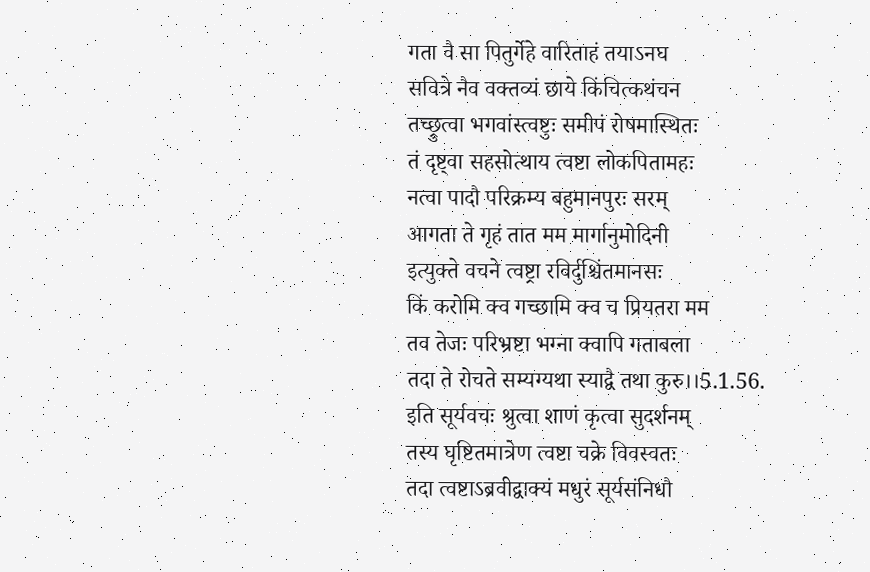गता वै सा पितुर्गेहे वारिताहं तयाऽनघ
सवित्रे नैव वक्तव्यं छाये किंचित्कथंचन
तच्छ्रुत्वा भगवांस्त्वष्टुः समीपं रोषमास्थितः
तं दृष्ट्वा सहसोत्थाय त्वष्टा लोकपितामहः
नत्वा पादौ परिक्रम्य बहुमानपुरः सरम्
आगता ते गृहं तात मम मार्गानुमोदिनी
इत्युक्ते वचने त्वष्ट्रा रविर्दुश्चिंतमानसः
किं करोमि क्व गच्छामि क्व च प्रियतरा मम
तव तेजः परिभ्रष्टा भग्ना क्वापि गताबला
तदा ते रोचते सम्यग्यथा स्याद्वै तथा कुरु।।5.1.56.
इति सूर्यवचः श्रुत्वा शाणं कृत्वा सुदर्शनम्
तस्य घृष्टितमात्रेण त्वष्टा चक्रे विवस्वतः
तदा त्वष्टाऽब्रवीद्वाक्यं मधुरं सूर्यसंनिधौ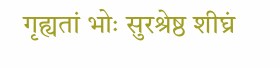गृह्यतां भोः सुरश्रेष्ठ शीघ्रं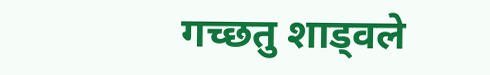गच्छतु शाड्वले